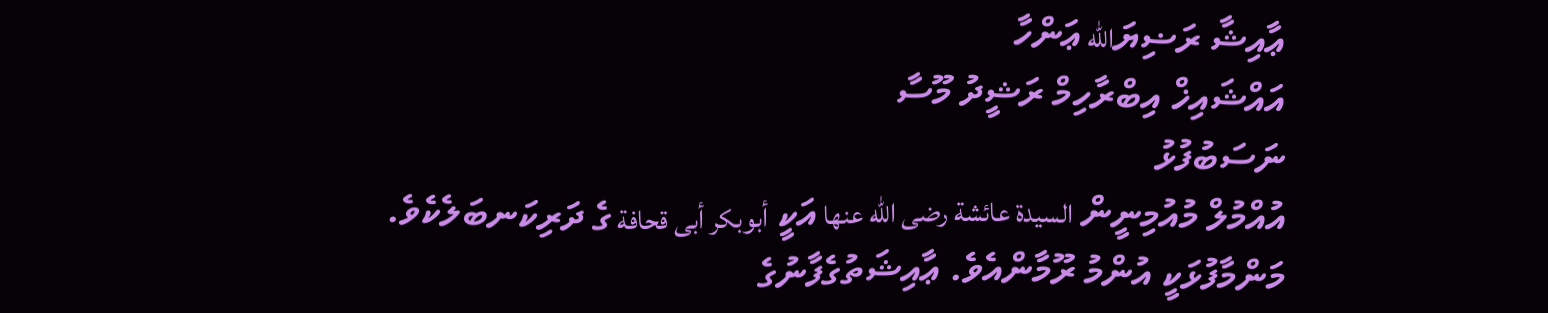ޢާއިޝާ ރަޟިޔަالله ޢަންހާ
އައްޝައިޚް އިބްރާހިމް ރަޝީދު މޫސާ
ނަސަބުފުޅު
އުއްމުލް މުއުމިނީން السيدة عائشة رضى الله عنها އަކީ أبوبكر أبى قحافة ގެ ދަރިކަނބަލެކެވެ. މަންމާފުޅަކީ އުންމު ރޫމާންއެވެ. ޢާއިޝަތުގެފާނުގެ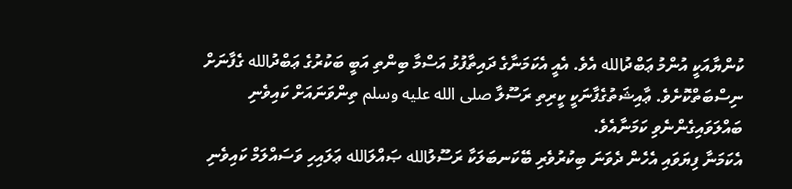ކުންޔާއަކީ އުންމު ޢަބްދުالله އެވެ. އެއީ އެކަމަނާގެ ދައިތާފުޅު އަސްމާ ބިންތި އަބީ ބަކުރުގެ ޢަބްދުالله ގެފާނަށް ނިސްބަތްކޮށެވެ. ޢާއިޝަތުގެފާނަކީ ކީރިތި ރަސޫލާ صلى الله عليه وسلم ތިންވަނައަށް ކައިވެނި ބައްލަވައިގެންނެވި ކަމަނާއެވެ.
އެކަމަނާ ފިޔަވައި އެހެން ދެވަނަ ބިކުރުވެރި ބޭކަނބަލަކާ ރަސޫލުالله ޞައްލަالله ޢަލައިހި ވަސައްލަމް ކައިވެނި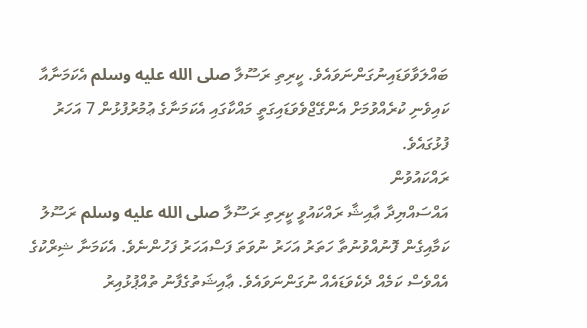ބައްލަވާވަޑައިނުގަންނަވައެވެ. ކީރިތި ރަސޫލާ صلى الله عليه وسلم އެކަމަނާއާ ކައިވެނި ކުރެއްވުމަށް އެންގޭޖްވެވަޑައިގަތީ މައްކާގައި އެކަމަނާގެ ޢުމުރުފުޅުން 7 އަހަރު ފުޅުގައެވެ.
ރައްކައުވުން
އައްސައްޔިދާ ޢާއިޝާ ރައްކައުވީ ކީރިތި ރަސޫލާ صلى الله عليه وسلم ރަސޫލު ކަމާއިގެން ފޮނުއްވުނުތާ ހަތަރު އަހަރު ނުވަތަ ފަސްއަހަރު ފަހުންނެވެ. އެކަމަނާ ޝިރްކުގެ އެއްވެސް ކަމެއް ދެކެވަޑައެއް ނުގަންނަވައެވެ. ޢާއިޝަތުގެފާނު ތުއްޕުޅުއިރު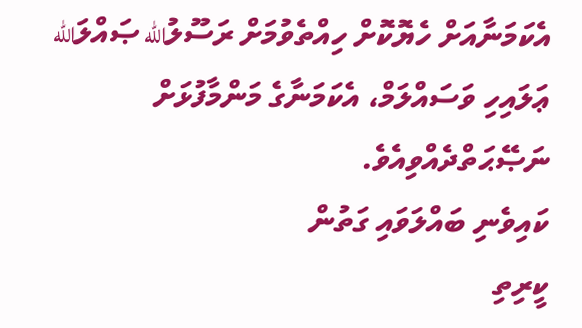އެކަމަނާއަށް ހެޔޮކޮށް ހިއްތެވުމަށް ރަސޫލުالله ޞައްލަالله ޢަލައިހި ވަސައްލަމް، އެކަމަނާގެ މަންމާފުޅަށް ނަޞޭޙަތްދެއްވިއެވެ.
ކައިވެނި ބައްލަވައި ގަތުން
ކީރިތި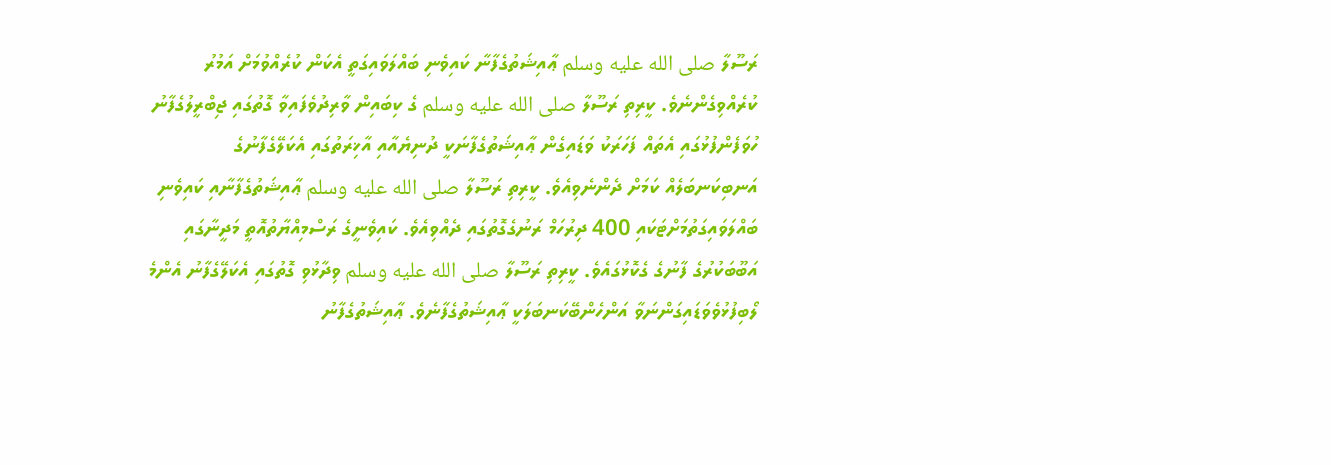ރަސޫލާ صلى الله عليه وسلم ޢާއިޝަތުގެފާނާ ކައިވެނި ބައްލަވައިގަތީ އެކަން ކުރެއްވުމަށް އަމުރު ކުރެއްވިގެންނެވެ. ކީރިތި ރަސޫލާ صلى الله عليه وسلم ގެ ކިބައިން ވާރިދުވެފައިވާ ގޮތުގައި ޖިބްރީލުގެފާނު ހުވަފެންފުޅުގައި އެތައް ފަހަރަކު ވަޑައިގެން ޢާއިޝަތުގެފާނަކީ ދުނިޔެއާއި އާޚިރަތުގައި އެކަލޭގެފާނުގެ އަނބިކަނބަލެއް ކަމަށް ދެންނެވިއެވެ. ކީރިތި ރަސޫލާ صلى الله عليه وسلم ޢާއިޝަތުގެފާނާއި ކައިވެނި ބައްލަވައިގަތުމަށްޓަކައި 400 ދިރުހަމް ރަނުގެގޮތުގައި ދެއްވިއެވެ. ކައިވެނީގެ ރަސްމިއްޔާތުއޮތީ މަދީނާގައި އަބޫބަކުރުގެ ފާނުގެ ގެކޮޅުގައެވެ. ކީރިތި ރަސޫލާ صلى الله عليه وسلم ވިދާޅުވި ގޮތުގައި އެކަލޭގެފާނު އެންމެ ލޯބިފުޅުވެވަޑައިގަންނަވާ އަންހެންބޭކަނބަލަކީ ޢާއިޝަތުގެފާނެވެ. ޢާއިޝަތުގެފާނު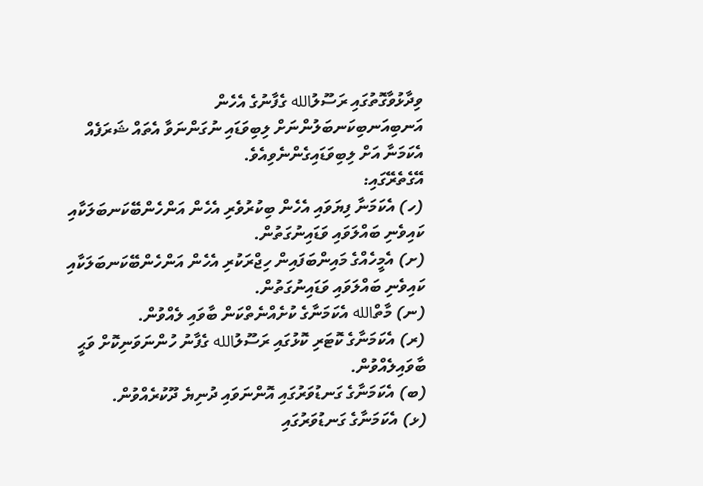ވިދާޅުވާގޮތުގައި ރަސޫލުالله ގެފާނުގެ އެހެން އަނބިއަނބިކަނބަލުންނަށް ލިބިވަޑައި ނުގަންނަވާ އެތައް ޝަރަފެއް އެކަމަނާ އަށް ލިބިވަޑައިގެންނެވިއެވެ.
އޭގެތެރޭގައި:
(ހ) އެކަމަނާ ފިޔަވައި އެހެން ބިކުރުވެރި އެހެން އަންހެންބޭކަނބަލަކާއި ކައިވެނި ބައްލަވައި ވަޑައިނުގަތުން.
(ށ) އެމީހެއްގެ މައިންބަފައިން ހިޖްރަކުރި އެހެން އަންހެންބޭކަނބަލަކާއި ކައިވެނި ބައްލަވައި ވަޑައިނުގަތުން.
(ނ) މާތްالله އެކަމަނާގެ ކުށެއްނެތްކަން ބާވައި ލެއްވުން.
(ރ) އެކަމަނާގެ ކޮޓަރި ކޮޅުގައި ރަސޫލުالله ގެފާނު ހުންނަވަނިކޮށް ވަޙީ ބާވައިލެއްވުން.
(ބ) އެކަމަނާގެ ގަނޑުވަރުގައި އޮންނަވައި ދުނިޔެ ދޫކުރެއްވުން.
(ޅ) އެކަމަނާގެ ގަނޑުވަރުގައި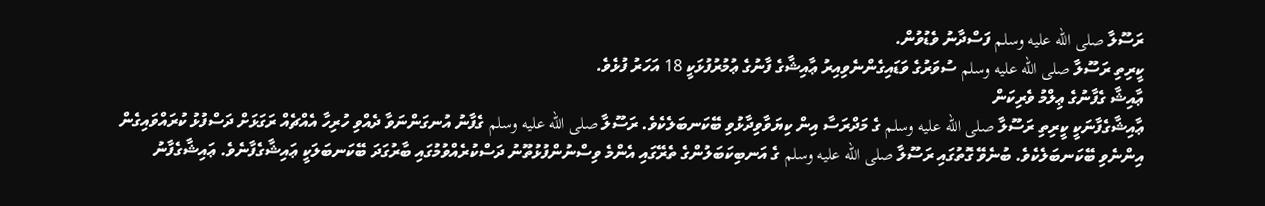ރަސޫލާ صلى الله عليه وسلم ފަސްދާނު ވެޑުވުން.
ކީރިތި ރަސޫލާ صلى الله عليه وسلم ސުވަރުގެ ވަޑައިގެންނެވިއިރު ޢާއިޝާގެ ފާނުގެ ޢުމުރުފުޅަކީ 18 އަހަރު ފުޅެވެ.
ޢާއިޝާ ގެފާނުގެ ޢިލްމު ވެރިކަން
ޢާއިޝާގެފާނަކީ ކީރިތި ރަސޫލާ صلى الله عليه وسلم ގެ މަދްރަސާ އިން ކިޔަވާވިދާޅުވި ބޭކަނބަލެކެވެ. ރަސޫލާ صلى الله عليه وسلم ގެފާނު އުނގަންނަވާ ދެއްވި ހުރިހާ އެއްޗެއް ރަގަޅަށް ދަސްފުޅު ކުރައްވައިގެން އިންނެވި ބޭކަނބަލެކެވެ. ބުނެވޭ ގޮތުގައި ރަސޫލާ صلى الله عليه وسلم ގެ އަނބިކަބަލުންގެ ތެރޭގައި އެންމެ ވިސްނުންފުޅުތޫނު ދަސްކުރެއްވުމުގައި ބާރުގަދަ ބޭކަނބަލަކީ ޢައިޝާގެފާނެވެ. ޢައިޝާގެފާނު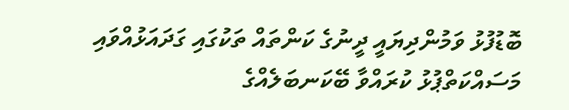ބޮޑުފުޅު ވަމުންދިޔައީ ދީނުގެ ކަންތައް ތަކުގައި ގަދައަޅުއްވައި މަސައްކަތްޕުޅު ކުރައްވާ ބޭކަނބަލެއްގެ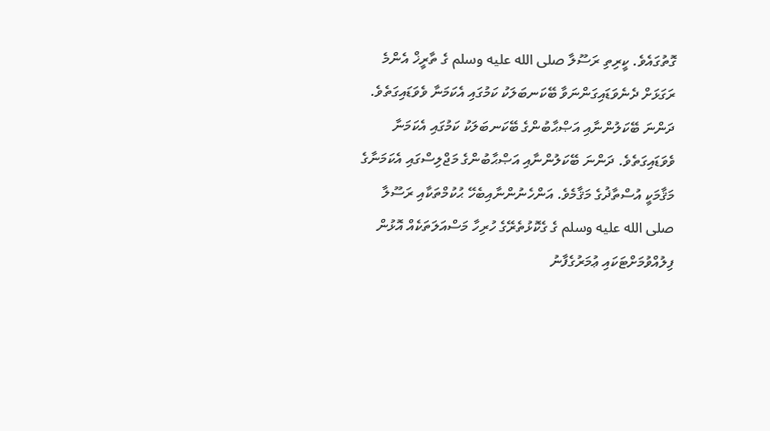ގޮތުގައެވެ. ކީރިތި ރަސޫލާ صلى الله عليه وسلم ގެ ތާރީޚް އެންމެ ރަގަޅަށް ދެނެވަޑައިގަންނަވާ ބޭކަނބަލަކު ކަމުގައި އެކަމަނާ ވެވަޑައިގަތެވެ. ދަންނަ ބޭކަލުންނާއި އަޞްޙާބުންގެ ބޭކަނބަލަކު ކަމުގައި އެކަމަނާ ވެވަޑައިގަތެވެ. ދަންނަ ބޭކަލުންނާއި އަޞްޙާބުންގެ މަޖްލިސްގައި އެކަމަނާގެ މަޤާމަކީ އުސްތާޛުގެ މަޤާމެވެ. އަންހެނުންނާއިބެހޭ ޙުކުމްތަކާއި ރަސޫލާ صلى الله عليه وسلم ގެ ގެކޮޅުތެރޭގެ ހުރިހާ މަސްއަލަތަކެއް އޮޅުން ފިލުއްވުމަށްޓަކައި ޢުމަރުގެފާނު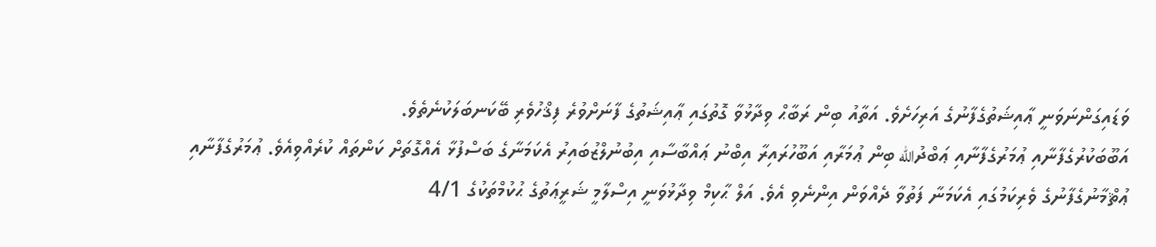ވަޑައިގަންނަވަނީ ޢާއިޝަތުގެފާނުގެ އަރިހަށެވެ. އަތާއު ބިން ރަބާޙް ވިދާޅުވާ ގޮތުގައި ޢާއިޝަތުގެ ފާނަށްވުރެ ފިޤްހުވެރި ބޭކަނބަލަކުނެތެވެ.
އަބޫބަކުރުގެފާނާއި ޢުމަރުގެފާނާއި ޢަބްދުالله ބިން ޢުމަރާއި އަބޫހުރައިރާ އިބްނު ޢައްބާސާއި އިބުނުލްޒުބައިރު އެކަމަނާގެ ބަސްފުޅާ އެއްގޮތަށް ކަންތައް ކުރެއްވިއެވެ. ޢުމަރުގެފާނާއި ޢުޘްމާނުގެފާނުގެ ވެރިކަމުގައި އެކަމަނާ ފަތުވާ ދެއްވަން އިންނެވި އެވެ. އަލް ޙާކިމް ވިދާޅުވަނީ އިސްލާމީ ޝަރީޢަތުގެ ޙުކުމްތަކުގެ 4/1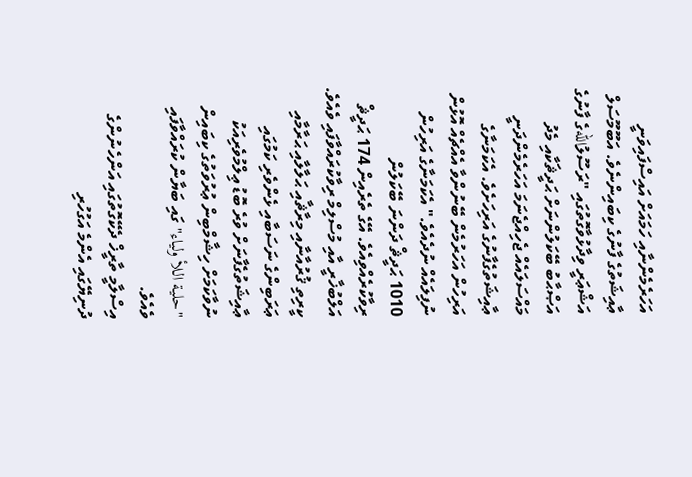އަހަރެމެންނާއި ހަމައަށް އައިސްފައިވަނީ ޢާއިޝަތުގެ ފާނުގެ ކިބައިންނެވެ. އަބޫމޫސަލް އަޝްޢަރީ ވިދާޅުވާގޮތުގައި "ރަސޫލުاللهގެ ފާނުގެ އަޞްޙާބު ބޭކަލުންނަށް ޙަދީޘަކާއި މެދު މައްސަލައެއް ޖެހިއްޖެނަމަ އަހަރެމެންދަނީ ޢާއިޝަތުގެފާނުގެ އަރިހަށެވެ. އެކަމަނާގެ އަރިހުން އަހަރުމެން ބޭނުންވާ އެއްޗެއް އޮޅުން ނުފިލައެއް ނުދެއެވެ." އެކަމަނާގެ އަރިހުން 1010 ޙަދީޘް ދަންނަ ބޭކަލުން ރިވާކުރެއްވިއެވެ. އޭގެ ތެރެއިން 174 ޙަދީޘް އަލްބުޚާރީ އާއި މުސްލިމް ރިވާކުރައްވާފައި ވެއެވެ.
ކީރިތި ޤުރުއާނާއި މިރާޘާއި ޙަލާލާއި ޙަރާމާއި ޢަރަބިންގެ ނަސަބާއި ޅެންވެރި ކަމުގައި ޢާއިޝަތުގެފާނަށް ވުރެ ބޮޑު ޢިލްމުވެރިއަކު ނުވާކަމަށް ހިޝާމްބިން ޢުރުވަތުގެ ކިބައިން "حلية اللأ ولياء" ގައި ބަޔާން ކުރައްވާފައި ވެއެވެ.
އިސްލާމީ ތާރީޚް ދެކޭގޮތުގައި އަންހެނުންގެ ދުނިޔޭގައި އެންމެ އަގުހުރި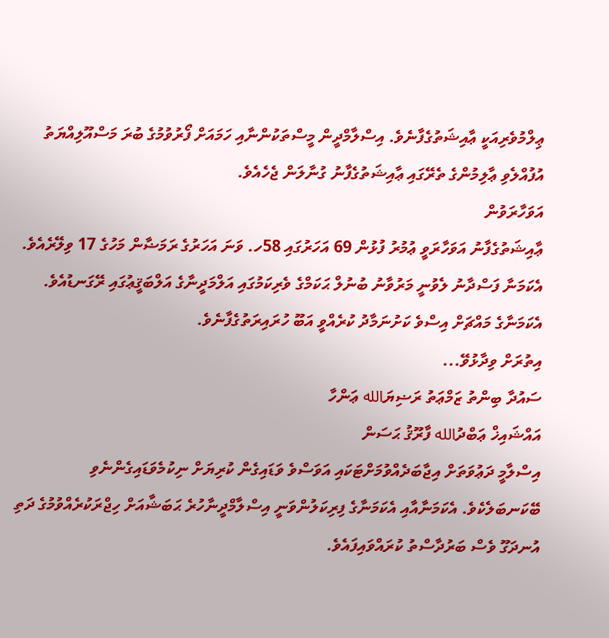ޢިލްމުވެރިއަކީ ޢާއިޝަތުގެފާނެވެ. އިސްލާމްދީން މީސްތަކުންނާއި ހަމައަށް ފޯރުވުމުގެ ބުރަ މަސްއޫލިއްޔަތު އުފުއްލެވި ޢާލިމުންގެ ތެރޭގައި ޢާއިޝަތުގެފާނު ގުނާލަން ޖެހެއެވެ.
އަވަހާރަވުން
ޢާއިޝަތުގެފާނު އަވަހާރަވީ ޢުމުރު ފުޅުން 69 އަހަރުގައި 58ހ. ވަނަ އަހަރުގެ ރަމަޟާން މަހުގެ 17 ވިލޭރެއެވެ. އެކަމަނާ ފަސްދާނު ލެވުނީ މަރުވާނު ބުނުލް ޙަކަމްގެ ވެރިކަމުގައި އަލްމަދީނާގެ އަލްބަޤީޢުގައި ރޭގަނޑުއެވެ. އެކަމަނާގެ މައްޗަށް އިސްވެ ކަށުނަމާދު ކުރެއްވީ އަބޫ ހުރައިރަތުގެފާނެވެ.
އިތުރަށް ވިދާޅުވޭ...
ސައުދާ ބިންތު ޒަމްޢަތު ރަޟިޔަالله ޢަންހާ
އައްޝައިޚް ޢަބްދުالله ފާރޫޤު ޙަސަން
އިސްލާމީ ދަޢުވަތަށް އިޖާބަދެއްވުމަށްޓަކައި އަވަސްވެ ވަޑައިގެން ކުރިޔަށް ނިކުމެވަޑައިގެންނެވި ބޭކަނބަލެކެވެ. އެކަމަނާއާއި އެކަމަނާގެ ފިރިކަލުންވަނީ އިސްލާމްދީނާހުރެ ޙަބަޝާއަށް ހިޖްރަކުރެއްވުމުގެ ދަތި އުނދަގޫ ވެސް ބަރުދާސްތު ކުރައްވައިފައެވެ.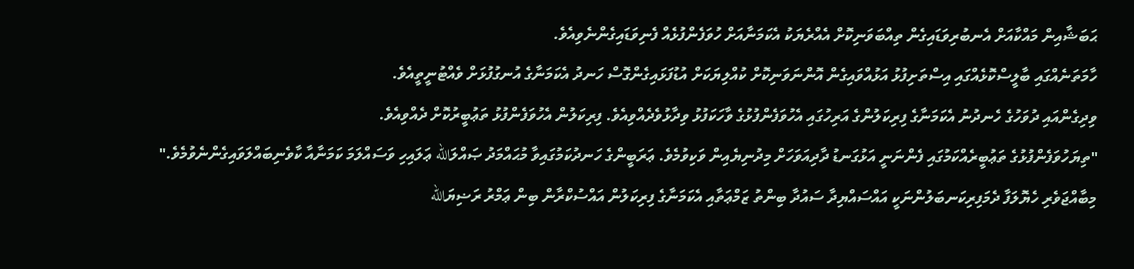ޙަބަޝާއިން މައްކާއަށް އެނބުރިވަޑައިގެން ތިއްބަވަނިކޮށް އެއްރެޔަކު އެކަމަނާއަށް ހުވަފެންފުޅެއް ފެނިވަޑައިގެންނެވިއެވެ.
ހާމަތަނެއްގައި ބާލީސްކޮޅެއްގައި އިސްތަށިފުޅު އަޅުއްވައިގެން އޮންނަވަނިކޮށް ކުއްލިޔަކަށް އުޑުފަޅައިގެންގޮސް ހަނދު އެކަމަނާގެ އުނގުފުޅަށް ވެއްޓުނީތީއެވެ.
ވިދިގެންއައި ދުވަހުގެ ހެނދުނު އެކަމަނާގެ ފިރިކަލުންގެ އަރިހުގައި އެހުވަފެންފުޅުގެ ވާހަކަފުޅު ވިދާޅުވެދެއްވިއެވެ. ފިރިކަލުން އެހުވަފެންފުޅު ތަޢުބީރުކޮށް ދެއްވިއެވެ.
"ތިޔަހުވަފެންފުޅުގެ ތަޢުބީރެއްކަމުގައި ފެންނަނީ އަޅުގަނޑު ދާދިއަވަހަށް މިދުނިޔެއިން ވަކިވުމެވެ. ޢަރަބީންގެ ހަނދުކަމުގައިވާ މުޙައްމަދު ޞައްލަالله ޢަލައިހި ވަސައްލަމަ ކަމަނާއާ ކާވެނިބައްލަވައިގެންނެވުމެވެ."
މިބާއްޖަވެރި ހެޔޮލަފާ ދެމަފިރިކަނބަލުންނަކީ އައްސައްޔިދާ ސައުދާ ބިންތު ޒަމްޢަތާއި އެކަމަނާގެ ފިރިކަލުން އައްސުކްރާން ބިން ޢަމްރު ރަޟިޔަالله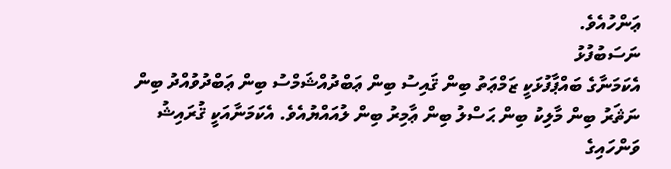ޢަންހުއެވެ.
ނަސަބުފުޅު
އެކަމަނާގެ ބައްޕާފުޅަކީ ޒަމްޢަތު ބިން ޤައިސު ބިން ޢަބްދުއްޝަމްސު ބިން ޢަބްދުވުއްދު ބިން ނަޘަރު ބިން މާލިކު ބިން ޙަސްލު ބިން ޢާމިރު ބިން ލުއައްޔުއެވެ. އެކަމަނާއަކީ ޤުރައިޝު ވަންހައިގެ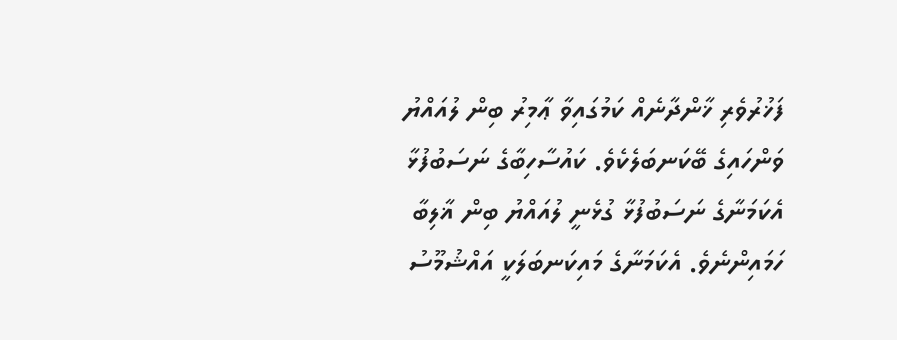ފަޚުރުވެރި ޚާންދާނެއް ކަމުގައިވާ ޢާމިރު ބިން ލުއައްޔު ވަންހައިގެ ބޭކަނބަލެކެވެ. ކައުސާހިބާގެ ނަސަބުފުޅާ އެކަމަނާގެ ނަސަބުފުޅާ ގުޅެނީ ލުއައްޔު ބިން ޣާލިބާ ހަމައިންނެވެ. އެކަމަނާގެ މައިކަނބަލަކީ އައްޝުމޫސު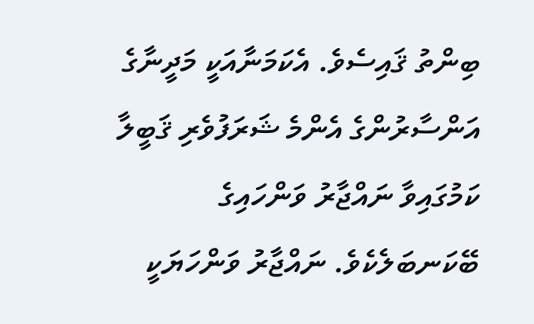ބިންތު ޤައިސެވެ. އެކަމަނާއަކީ މަދީނާގެ އަންސާރުންގެ އެންމެ ޝަރަފުވެރި ޤަބީލާ ކަމުގައިވާ ނައްޖާރު ވަންހައިގެ ބޭކަނބަލެކެވެ. ނައްޖާރު ވަންހަޔަކީ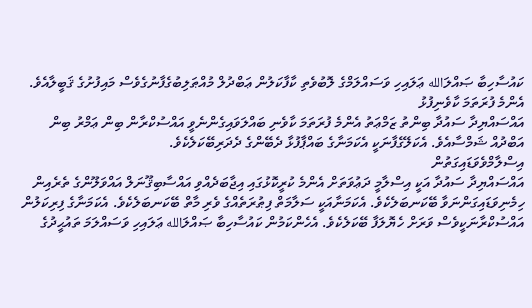ކައުސާހިބާ ޞައްލަالله ޢަލައިހި ވަސައްލަމްގެ ލޮބުވެތި ކާފާކަލުން ޢަބްދުލް މުއްޠަލިބުގެފާނުގެވެސް މައިފުށުގެ ޤަބީލާއެވެ.
އެންމެ ފުރަތަމަ ކާވެނިފުޅު
އައްސައްޔިދާ ސައުދާ ބިންތު ޒަމްޢަތު އެންމެ ފުރަތަމަ ކާވެނި ބައްލަވައިގެންނެވީ އައްސުކްރާން ބިން ޢަމްރު ބިން އަބްދުއް ޝަމްސާއެވެ. އެކަލޭގެފާނަކީ އެކަމަނާގެ ބައްޕާފުޅާ ދެބޭންގެ ދެދަރިބޭކަލެކެވެ.
އިސްލާމްވެވަޑައިގަތުން
އައްސައްޔިދާ ސައުދާ އަކީ އިސްލާމީ ދަޢުވަތަށް އެންމެ ކުރީކޮޅުގައި އިޖާބަދެއްވި އައްސާބިޤޫނަލް އައްވަލޫންގެ ތެރެއިން ހިމެނިވަޑައިގަންނަވާ ބޭކަނބަލެކެވެ. އެކަމަނާއަކީ ސަލާމަތް ފިޠުރަތެއްގެ ވެރި މާތް ބޭކަނބަލެކެވެ. އެކަމަނާގެ ފިރިކަލުން އައްސުކްރާނަކީވެސް ވަރަށް ހެޔޮލަފާ ބޭކަލެކެވެ. އެހެންކަމުން ކައުސާހިބާ ޞައްލަالله ޢަލައިހި ވަސައްލަމަ ތައުޙީދުގެ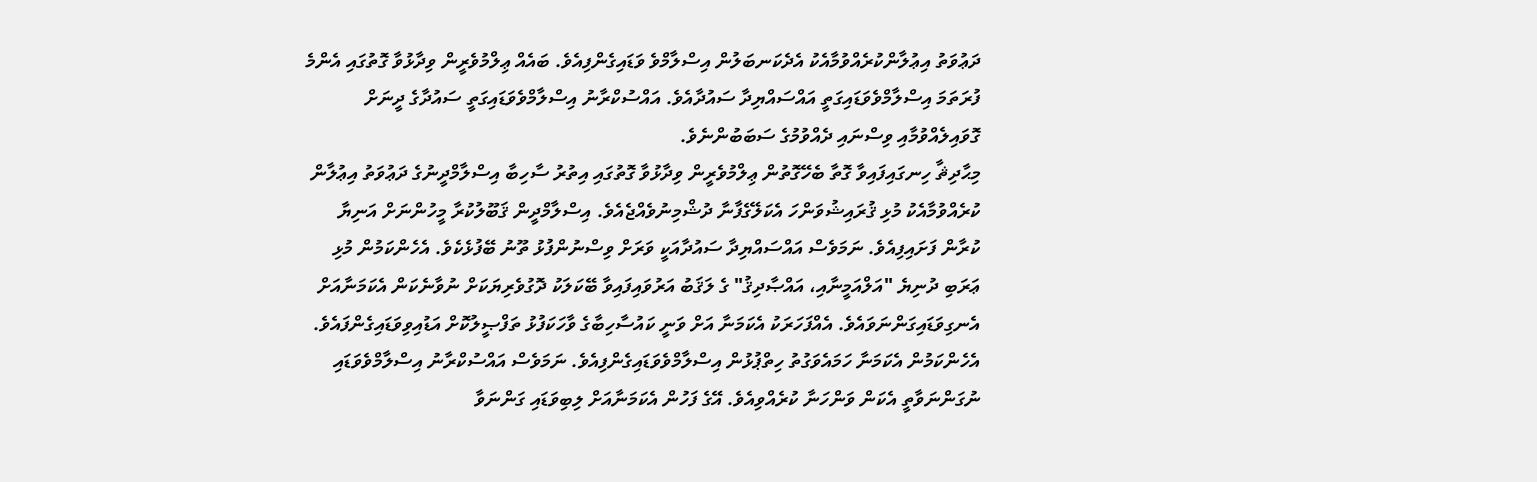ދަޢުވަތު އިޢުލާންކުރެއްވުމާއެކު އެދެކަނބަލުން އިސްލާމްވެ ވަޑައިގެންފިއެވެ. ބައެއް ޢިލްމުވެރީން ވިދާޅުވާ ގޮތުގައި އެންމެ ފުރަތަމަ އިސްލާމްވެވަޑައިގަތީ އައްސައްޔިދާ ސައުދާއެވެ. އައްސުކްރާނު އިސްލާމްވެވަޑައިގަތީ ސައުދާގެ ދީނަށް ގޮވައިލެއްވުމާއި ވިސްނައި ދެއްވުމުގެ ސަބަބުންނެވެ.
މިޙާދިޘާ ހިނގައިފައިވާ ގޮތާ ބެހޭގޮތުން ޢިލްމުވެރީން ވިދާޅުވާ ގޮތުގައި އިތުރު ސާހިބާ އިސްލާމްދީނުގެ ދަޢުވަތު އިޢުލާން ކުރެއްވުމާއެކު މުޅި ޤުރައިޝުވަންހަ އެކަލޭގެފާނާ ދުޝްމިނުވެއްޖެއެވެ. އިސްލާމްދީން ޤަބޫލުކުރާ މީހުންނަށް އަނިޔާ ކުރާން ފަށައިފިއެވެ. ނަމަވެސް އައްސައްޔިދާ ސައުދާއަކީ ވަރަށް ވިސްނުންފުޅު ތޫނު ބޭފުޅެކެވެ. އެހެންކަމުން މުޅި ޢަރަބި ދުނިޔެ "އަލްއަމީނާއި، އައްޞާދިޤު" ގެ ލަޤަބު އަރުވައިފައިވާ ބޭކަލަކު ދޮގުވެރިޔަކަށް ނުވާނެކަން އެކަމަނާއަށް އެނގިވަޑައިގަންނަވައެވެ. އެއްފަހަރަކު އެކަމަނާ އަށް ވަނީ ކައުސާހިބާގެ ވާހަކަފުޅު ތަފްޞީލުކޮށް އަޑުއިވިވަޑައިގެންފައެވެ. އެހެންކަމުން އެކަމަނާ ހަމައެވަގުތު ހިތްޕުޅުން އިސްލާމްވެވަޑައިގެންފިއެވެ. ނަމަވެސް އައްސުކްރާނު އިސްލާމްވެވަޑައި ނުގަންނަވާތީ އެކަން ވަންހަނާ ކުރެއްވިއެވެ. އޭގެ ފަހުން އެކަމަނާއަށް ލިބިވަޑައި ގަންނަވާ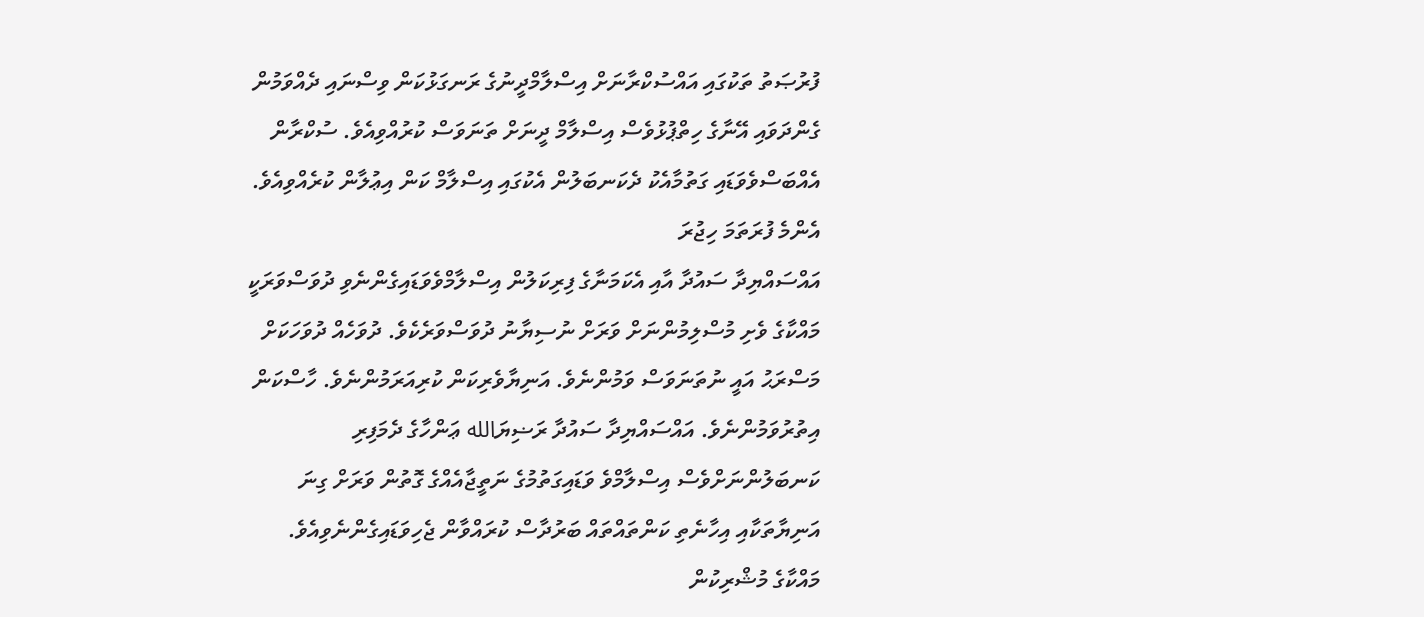ފުރުޞަތު ތަކުގައި އައްސުކްރާނަށް އިސްލާމްދީނުގެ ރަނގަޅުކަން ވިސްނައި ދެއްވަމުން ގެންދަވައި އޭނާގެ ހިތްޕުޅުވެސް އިސްލާމް ދީނަށް ތަނަވަސް ކުރުއްވިއެވެ. ސުކްރާން އެއްބަސްވެވަޑައި ގަތުމާއެކު ދެކަނބަލުން އެކުގައި އިސްލާމް ކަން އިޢުލާން ކުރެއްވިއެވެ.
އެންމެ ފުރަތަމަ ހިޖުރަ
އައްސައްޔިދާ ސައުދާ އާއި އެކަމަނާގެ ފިރިކަލުން އިސްލާމްވެވަޑައިގެންނެވި ދުވަސްވަރަކީ މައްކާގެ ވެށި މުސްލިމުންނަށް ވަރަށް ނުސިޔާނު ދުވަސްވަރެކެވެ. ދުވަހެއް ދުވަހަކަށް މަސްރަޙު އައީ ނުތަނަވަސް ވަމުންނެވެ. އަނިޔާވެރިކަން ކުރިއަރަމުންނެވެ. ހާސްކަން އިތުރުވަމުންނެވެ. އައްސައްޔިދާ ސައުދާ ރަޟިޔަالله ޢަންހާގެ ދެމަފިރި ކަނބަލުންނަށްވެސް އިސްލާމްވެ ވަޑައިގަތުމުގެ ނަތީޖާއެއްގެ ގޮތުން ވަރަށް ގިނަ އަނިޔާތަކާއި އިހާނެތި ކަންތައްތައް ބަރުދާސް ކުރައްވާން ޖެހިވަޑައިގެންނެވިއެވެ. މައްކާގެ މުޝްރިކުން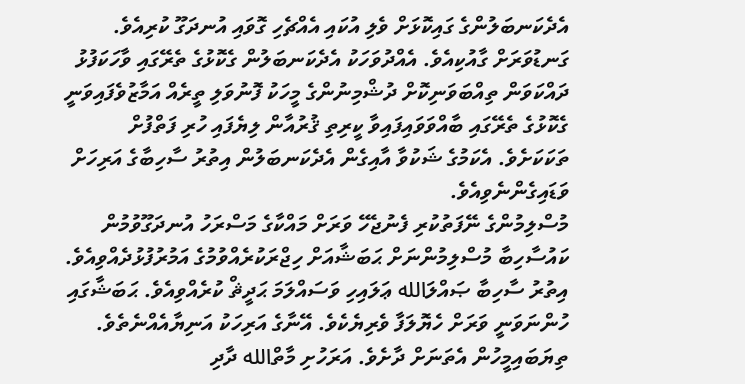އެދެކަނބަލުންގެ ގައިކޮޅަށް ވެލި އުކައި އެއްޗެހި ގޮވައި އުނދަގޫ ކުރިއެވެ. ގަނޑުވަރަށް ގާއުކިއެވެ. އެއްދުވަހަކު އެދެކަނބަލުން ގެކޮޅުގެ ތެރޭގައި ވާހަކަފުޅު ދައްކަވަން ތިއްބަވަނިކޮށް ދުޝްމިނުންގެ މީހަކު ފޮނުވަލި ތީރެއް އަމާޒުވެފައިވަނީ ގެކޮޅުގެ ތެރޭގައި ބާއްވަވައިފައިވާ ކީރިތި ޤުރުއާން ލިޔެފައި ހުރި ފަތްފުށް ތަކަކަށެވެ. އެކަމުގެ ޝަކުވާ އާއިގެން އެދެކަނބަލުން އިތުރު ސާހިބާގެ އަރިހަށް ވަޑައިގެންނެވިއެވެ.
މުސްލިމުންގެ ނޭފަތުކުރި ފެނުޖެހޭ ވަރަށް މައްކާގެ މަސްރަހު އުނދަގޫވުމުން ކައުސާހިބާ މުސްލިމުންނަށް ޙަބަޝާއަށް ހިޖްރަކުރެއްވުމުގެ އަމުރުފުޅުދެއްވިއެވެ. އިތުރު ސާހިބާ ޞައްލަالله ޢަލައިހި ވަސައްލަމަ ޙަދީޘް ކުރެއްވިއެވެ. ޙަބަޝާގައި ހުންނަވަނީ ވަރަށް ހެޔޮލަފާ ވެރިޔެކެވެ. އޭނާގެ އަރިހަކު އަނިޔާއެއްނެތެވެ. ތިޔަބައިމީހުން އެތަނަށް ދާށެވެ. އަރަހުށި މާތްالله ދާދި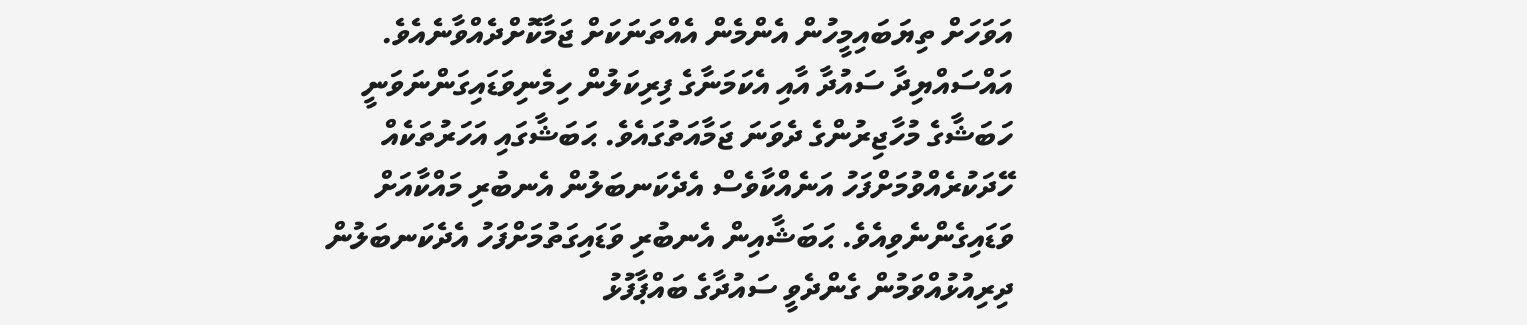އަވަހަށް ތިޔަބައިމީހުން އެންމެން އެއްތަނަކަށް ޖަމާކޮށްދެއްވާނެއެވެ.
އައްސައްޔިދާ ސައުދާ އާއި އެކަމަނާގެ ފިރިކަލުން ހިމެނިވަޑައިގަންނަވަނީ ހަބަޝާގެ މުހާޖިރުންގެ ދެވަނަ ޖަމާއަތުގައެވެ. ޙަބަޝާގައި އަހަރުތަކެއް ހޭދަކުރެއްވުމަށްފަހު އަނެއްކާވެސް އެދެކަނބަލުން އެނބުރި މައްކާއަށް ވަޑައިގެންނެވިއެވެ. ޙަބަޝާއިން އެނބުރި ވަޑައިގަތުމަށްފަހު އެދެކަނބަލުން ދިރިއުޅުއްވަމުން ގެންދެވީ ސައުދާގެ ބައްޕާފުޅު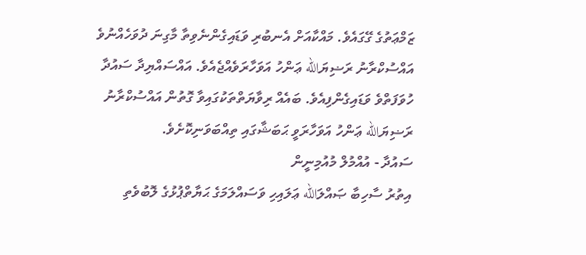ޒަމްޢަތުގެ ގޭގައެވެ. މައްކާއަށް އެނބުރި ވަޑައިގެންނެވިތާ މާގިނަ ދުވަހެއްނުވެ އައްސުކްރާނު ރަޟިޔަالله ޢަންހު އަވަހާރަވެއްޖެއެވެ. އައްސައްޔިދާ ސައުދާ ހުވަފަތްވެ ވަޑައިގެންފިއެވެ. ބައެއް ރިވާޔަތްތަކުގައިވާ ގޮތުން އައްސުކްރާނު ރަޟިޔަالله ޢަންހު އަވަހާރަވީ ޙަބަޝާގައި ތިއްބަވަނިކޮށެވެ.
ސައުދާ - އުއްމުލް މުއުމިނީން
އިތުރު ސާހިބާ ޞައްލަالله ޢަލައިހި ވަސައްލަމަގެ ޙަޔާތްޕުޅުގެ ލޮބުވެތި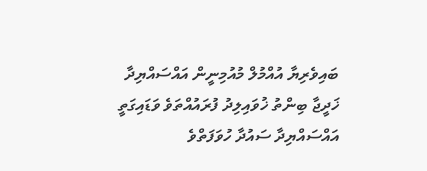ބައިވެރިޔާ އުއްމުލް މުއުމިނީން އައްސައްޔިދާ ޚަދީޖާ ބިންތު ޚުވައިލިދު ފުރައުއްތަވެ ވަޑައިގަތީ އައްސައްޔިދާ ސައުދާ ހުވަފަތްވެ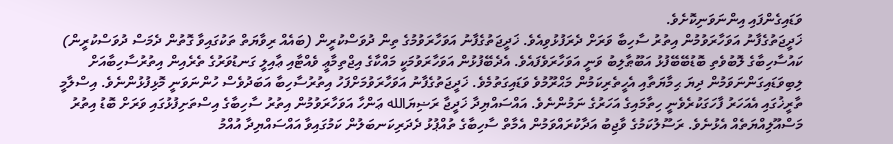ވަޑައިގެންފައި އިންނަވަނިކޮށެވެ.
ޚަދީޖަތުގެފާނު އަވަހާރަވުމުން އިތުރު ސާހިބާ ވަރަށް ދެރަފުޅުވިއެވެ. ޚަދީޖަތުގެފާނު އަވަހާރަވުމުގެ ތިން ދުވަސްކުރީން (ބައެއް ރިވާޔަތް ތަކުގައިވާ ގޮތުން ދެމަސް ދުވަސްކުރީން) ކައުސާހިބާގެ ލޮބުވެތި ބޮޑުބޭބޭފުޅު އަބޫޠާލިބު ވަނީ އަވަހާރަވެފައެވެ. އެދެބޭފުޅުން އަވަހާރަވުމަކީ މައްކާގެ އިޖްތިމާޢީ ވެއްޓާއި ޢާއިލީ ގަނޑުވަރުގެ ތެރެއިން އިތުރުސާހިބާއަށް ލިބިވަޑައިގަންނަވަމުން ދިޔަ ޙިމާޔަތާއި އެހީތެރިކަމުން މަޙްރޫމުވެ ވަޑައިގަތުމެވެ. ޚަދީޖަތުގެފާނު އަވަހާރަވުމަށްފަހު އިތުރުސާހިބާ އަބަދުވެސް ހުންނަވަނީ މޮޅިފުޅުންނެވެ. އިސްލާމީ ތާރީޚުގައި އެއަހަރު ފާހަގަކުރެވެނީ ހިތާމައިގެ އަހަރުގެ ނަމުންނެވެ. އައްސައްޔިދާ ޚަދީޖާ ރަޟިޔަالله ޢަންހާ އަވަހާރަވުމުން އިތުރު ސާހިބާގެ އިސްތަށިފުޅުގައި ވަރަށް ބޮޑު އިތުރު މަސްއޫލިއްޔަތެއް އެޅުނެވެ. ރަސޫލުކަމުގެ ވާޖިބު އަދާކުރައްވަމުން އެމާތް ސާހިބާގެ ތުއްޕުޅު ދެދަރިކަނބަލުން ކަމުގައިވާ އައްސައްޔިދާ އުއްމު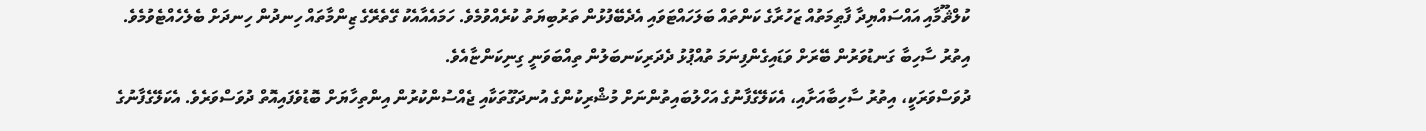ކުލްޘޫމާއި އައްސައްޔިދާ ފާޠިމަތުއް ޒަހުރާގެ ކަންތައް ބަލަހައްޓަވައި އެދެބޭފުޅުން ތަރުބިޔަތު ކުރެއްވުމެވެ. ހަމައެއާއެކު ގޭތެރޭގެ ޒިންމާތައް ހިނދުން ހިނދަށް ބެލެހެއްޓެވުމެވެ.
އިތުރު ސާހިބާ ގަނޑުވަރުން ބޭރަށް ވަޑައިގެންފިނަމަ ތުއްޕުޅު ދެދަރިކަނބަލުން ތިއްބަވަނީ ގިނިކަންޏާއެވެ.
ދުވަސްވަރަކީ، އިތުރު ސާހިބާއަށާއި، އެކަލޭގެފާނުގެ އަހްލުބައިތުންނަށް މުޝްރިކުންގެ އުނދަގޫތަކާއި ޖެއްސުންކުރުން އިންތިހާޔަށް ބޮޑުވެފައިއޮތް ދުވަސްވަރެވެ. އެކަލޭގެފާނުގެ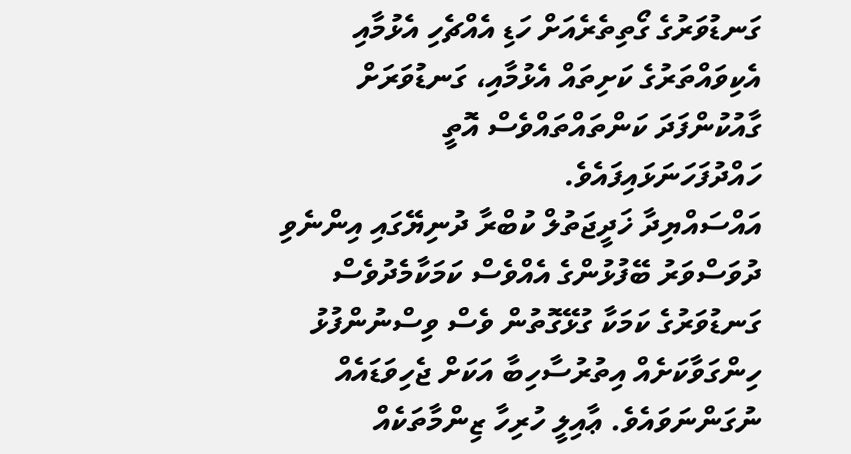ގަނޑުވަރުގެ ގޯތިތެރެއަށް ހަޑި އެއްޗެހި އެޅުމާއި އެކިވައްތަރުގެ ކަށިތައް އެޅުމާއި، ގަނޑުވަރަށް ގާއުކުންފަދަ ކަންތައްތައްވެސް އޮތީ ހައްދުފަހަނަޅައިފައެވެ.
އައްސައްޔިދާ ޚަދީޖަތުލް ކުބްރާ ދުނިޔޭގައި އިންނެވި ދުވަސްވަރު ބޭފުޅުންގެ އެއްވެސް ކަމަކާމެދުވެސް ގަނޑުވަރުގެ ކަމަކާ ގުޅޭގޮތުން ވެސް ވިސްނުންފުޅު ހިންގަވާކަށެއް އިތުރުސާހިބާ އަކަށް ޖެހިވަޑައެއް ނުގަންނަވައެވެ. ޢާއިލީ ހުރިހާ ޒިންމާތަކެއް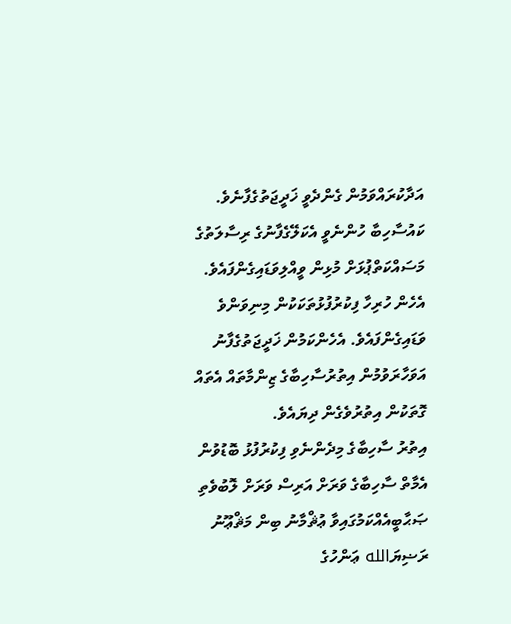އަދާކުރައްވަމުން ގެންދެވީ ޚަދީޖަތުގެފާނެވެ. ކައުސާހިބާ ހުންނެވީ އެކަލޭގެފާނުގެ ރިސާލަތުގެ މަސައްކަތްޕުޅަށް މުޅިން ވީއްލިވަޑައިގެންފައެވެ. އެހެން ހުރިހާ ފިކުރުފުޅުތަކަކުން މިނިވަންވެ ވަޑައިގެންފައެވެ. އެހެންކަމުން ޚަދީޖަތުގެފާނު އަވަހާރަވުމުން އިތުރުސާހިބާގެ ޒިންމާތައް އެތައް ގޮތަކުން އިތުރުވެގެން ދިޔައެވެ.
އިތުރު ސާހިބާގެ މިދެންނެވި ފިކުރުފުޅު ބޮޑުވުން އެމާތް ސާހިބާގެ ވަރަށް އަރިސް ވަރަށް ލޮބުވެތި ޞަޙާބީއެއްކަމުގައިވާ ޢުޘްމާނު ބިން މަޘްޢޫނު ރަޟިޔަالله ޢަންހުގެ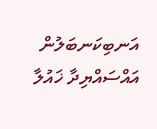އަނބިކަނބަލުން އައްސައްޔިދާ ޚައުލާ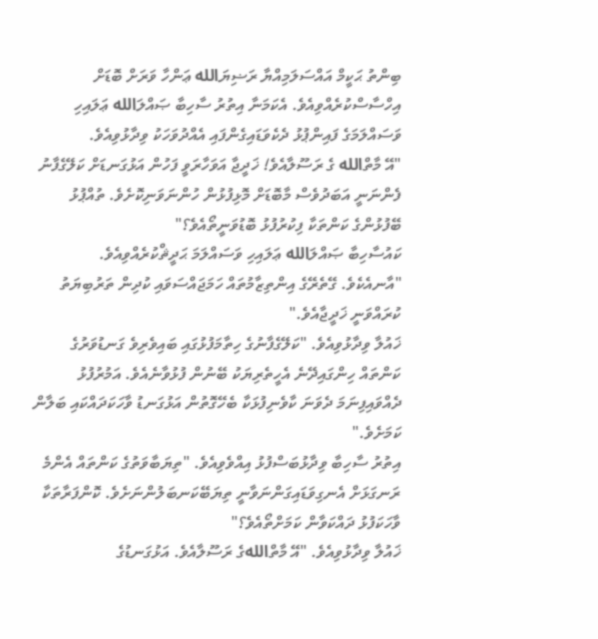ބިންތު ޙަކީމް އައްސަލަމިއްޔާ ރަޟިޔަالله ޢަންހާ ވަރަށް ބޮޑަށް އިހްސާސްކުރެއްވިއެވެ. އެކަމަނާ އިތުރު ސާހިބާ ޞައްލަالله ޢަލައިހި ވަސައްލަމަގެ ފައިންޕުޅު ދެކެވަޑައިގެންފައި އެއްދުވަހަކު ވިދާޅުވިއެވެ.
"އޭ މާތްالله ގެ ރަސޫލާއެވެ! ޚަދީޖާ އަވަހާރަވީ ފަހުން އަޅުގަނޑަށް ކަލޭގެފާނު ފެންނަނީ އަބަދުވެސް މާބޮޑަށް މޮޅިފުޅުން ހުންނަވަނިކޮށެވެ. ތުއްޕުޅު ބޭފުޅުންގެ ކަންތަކާ ފިކުރުފުޅު ބޮޑުވަނީތޯއެވެ؟"
ކައުސާހިބާ ޞައްލަالله ޢަލައިހި ވަސައްލަމަ ޙަދީޘްކުރެއްވިއެވެ.
"އާނއެކެވެ. ގޭތެރޭގެ އިންތިޒާމުތައް ހަމަޖައްސަވައި ކުދިން ތަރުބިޔަތު ކުރައްވަނީ ޚަދީޖާއެވެ."
ޚައުލާ ވިދާޅުވިއެވެ. "ކަލޭގެފާނުގެ ހިތާމަފުޅުގައި ބައިވެރިވެ ގަނޑުވަރުގެ ކަންތައް ހިންގައިދޭނެ އެހީތެރިޔަކު ބޭނުން ފުޅުވާނެއެވެ. އަމުރުފުޅު ދެއްވައިފިނަމަ ދެވަނަ ކާވެނިފުޅަކާ ބެހޭގޮތުން އަޅުގަނޑު ވާހަކަދައްކައި ބަލާން ކަމަށެވެ."
އިތުރު ސާހިބާ ވިދާޅުބަސްފުޅު އިއްވެވިއެވެ. "ތިޔަބާވަތުގެ ކަންތައް އެންމެ ރަނގަޅަށް އެނގިވަޑައިގަންނަވާނީ ތިޔަބޭކަނބަލުންނަށެވެ. ކޮންފަރާތަކާ ވާހަކަފުޅު ދައްކަވާން ކަމަށްތޯއެވެ؟"
ޚައުލާ ވިދާޅުވިއެވެ. "އޭ މާތްاللهގެ ރަސޫލާއެވެ. އަޅުގަނޑުގެ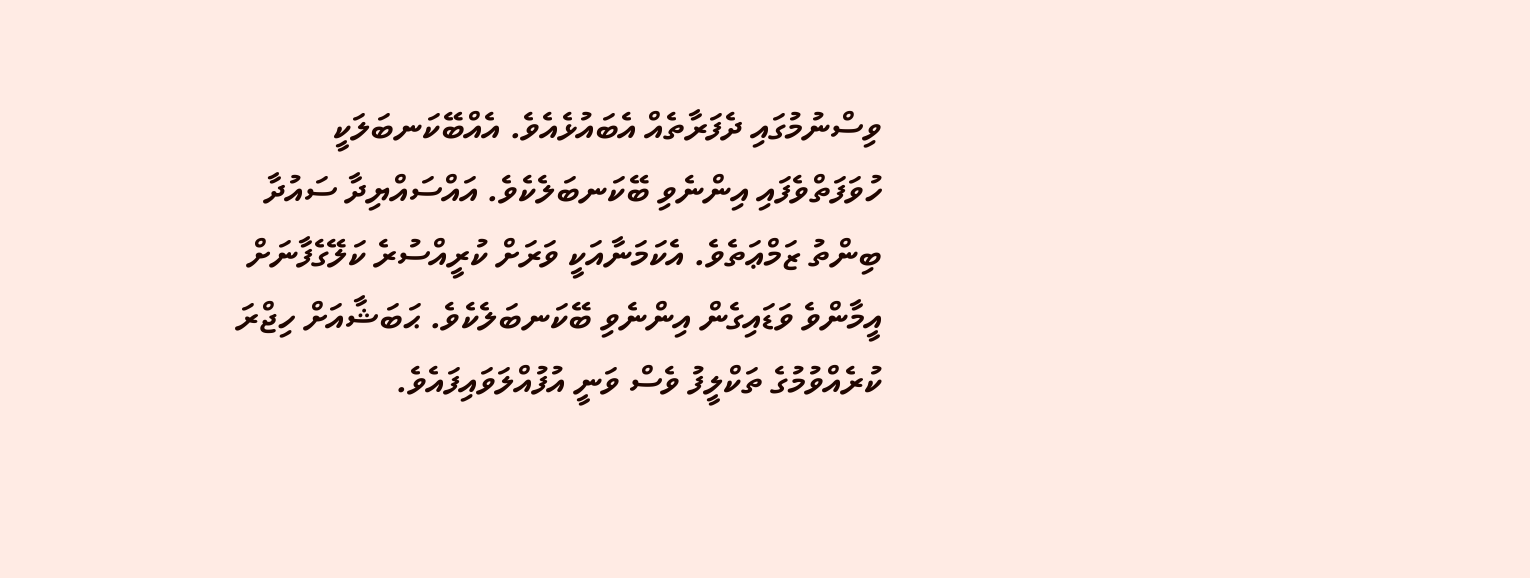ވިސްނުމުގައި ދެފަރާތެއް އެބައުޅެއެވެ. އެއްބޭކަނބަލަކީ ހުވަފަތްވެފައި އިންނެވި ބޭކަނބަލެކެވެ. އައްސައްޔިދާ ސައުދާ ބިންތު ޒަމްޢަތެވެ. އެކަމަނާއަކީ ވަރަށް ކުރީއްސުރެ ކަލޭގެފާނަށް އީމާންވެ ވަޑައިގެން އިންނެވި ބޭކަނބަލެކެވެ. ޙަބަޝާއަށް ހިޖްރަ ކުރެއްވުމުގެ ތަކްލީފު ވެސް ވަނީ އުފުއްލަވައިފައެވެ.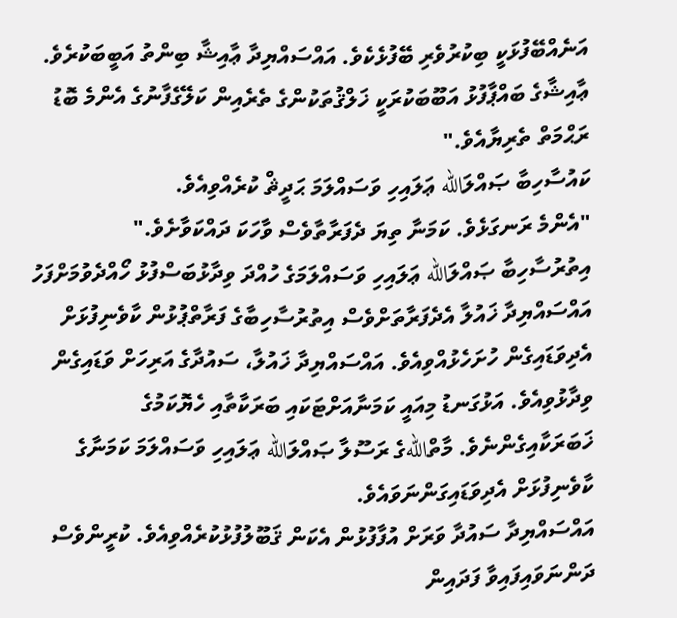އަނެއްބޭފުޅަކީ ބިކުރުވެރި ބޭފުޅެކެވެ. އައްސައްޔިދާ ޢާއިޝާ ބިންތު އަބީބަކުރެވެ. ޢާއިޝާގެ ބައްޕާފުޅު އަބޫބަކުރަކީ ޚަލްޤުތަކުންގެ ތެރެއިން ކަލޭގެފާނުގެ އެންމެ ބޮޑު ރަޙްމަތް ތެރިޔާއެވެ."
ކައުސާހިބާ ޞައްލަالله ޢަލައިހި ވަސައްލަމަ ޙަދީޘް ކުރެއްވިއެވެ.
"އެންމެ ރަނގަޅެވެ. ކަމަނާ ތިޔަ ދެފަރާތާވެސް ވާހަކަ ދައްކަވާށެވެ."
އިތުރުސާހިބާ ޞައްލަالله ޢަލައިހި ވަސައްލަމަގެ ހުއްދަ ވިދާޅުބަސްފުޅު ހޯއްދެވުމަށްފަހު އައްސައްޔިދާ ޚައުލާ އެދެފަރާތަށްވެސް އިތުރުސާހިބާގެ ފަރާތްޕުޅުން ކާވެނިފުޅަށް އެދިވަޑައިގެން ހުށަހެޅުއްވިއެވެ. އައްސައްޔިދާ ޚައުލާ، ސައުދާގެ އަރިހަށް ވަޑައިގެން ވިދާޅުވިއެވެ. އަޅުގަނޑު މިއައީ ކަމަނާއަށްޓަކައި ބަރަކާތާއި ހެޔޮކަމުގެ ޚަބަރަކާއިގެންނެވެ. މާތްاللهގެ ރަސޫލާ ޞައްލަالله ޢަލައިހި ވަސައްލަމަ ކަމަނާގެ ކާވެނިފުޅަށް އެދިވަޑައިގަންނަވައެވެ.
އައްސައްޔިދާ ސައުދާ ވަރަށް އުފާފުޅުން އެކަން ޤަބޫލުފުޅުކުރެއްވިއެވެ. ކުރީންވެސް ދަންނަވައިފައިވާ ފަދައިން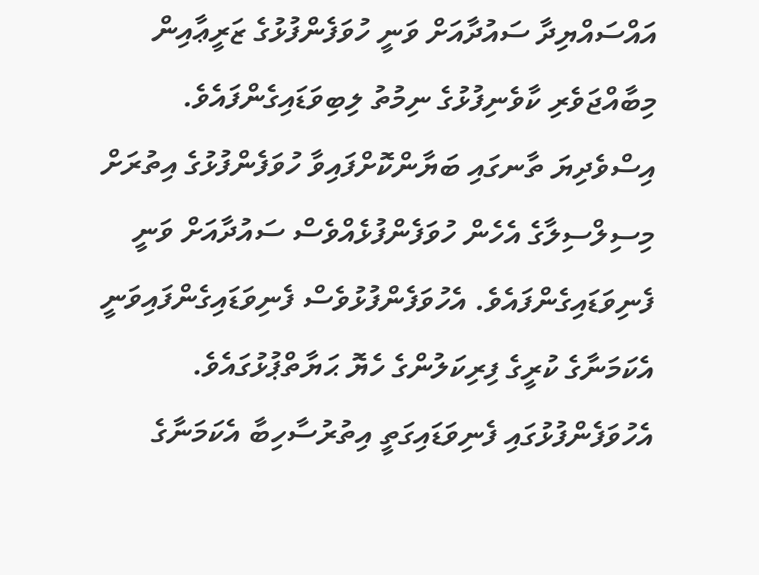އައްސައްޔިދާ ސައުދާއަށް ވަނީ ހުވަފެންފުޅުގެ ޒަރީޢާއިން މިބާއްޖަވެރި ކާވެނިފުޅުގެ ނިމުތު ލިބިވަޑައިގެންފައެވެ. އިސްވެދިޔަ ތާނގައި ބަޔާންކޮށްފައިވާ ހުވަފެންފުޅުގެ އިތުރަށް މިސިލްސިލާގެ އެހެން ހުވަފެންފުޅެއްވެސް ސައުދާއަށް ވަނީ ފެނިވަޑައިގެންފައެވެ. އެހުވަފެންފުޅުވެސް ފެނިވަޑައިގެންފައިވަނީ އެކަމަނާގެ ކުރީގެ ފިރިކަލުންގެ ހެޔޮ ޙަޔާތްޕުޅުގައެވެ. އެހުވަފެންފުޅުގައި ފެނިވަޑައިގަތީ އިތުރުސާހިބާ އެކަމަނާގެ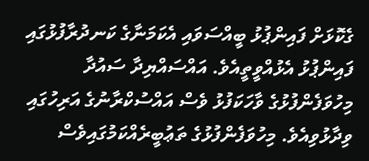ގެކޮޅަށް ފައިންޕުޅު ބީއްސަވައި އެކަމަނާގެ ކަނދުރާފުޅުގައި ފައިންޕުޅު އެޅުއްވީތީއެވެ. އައްސައްޔިދާ ސައުދާ މިހުވަފެންފުޅުގެ ވާހަކަފުޅު ވެސް އައްސުކްރާނުގެ އަރިހުގައި ވިދާޅުވިއެވެ. މިހުވަފެންފުޅުގެ ތަޢުބީރެއްކަމުގައިވެސް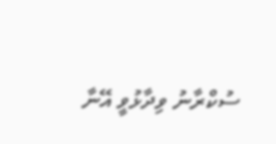ސުކްރާނު ވިދާޅުވީ އޭނާ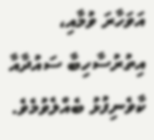އަވަހާރަ ވުމާއި، އިތުރުސާހިބާ ސައުދާއާ ކާވެނިފުޅު ބެއްލެވުމެވެ.